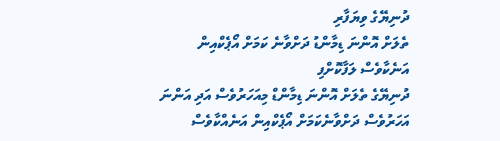ދުނިޔޭގެ ވިޔަފާރި
ތެލަށް އޮންނަ ޑިމާންޑު ދަށްވާނެ ކަމަށް އޯޕެކްއިން އަނެކާވެސް ލަފާކޮށްފި
ދުނިޔޭގެ ތެލަށް އޮންނަ ޑިމާންޑް މިއަހަރުވެސް އަދި އަންނަ އަހަރުވެސް ދަށްވާނެކަމަށް އޯޕެކްއިން އަނެއްކާވެސް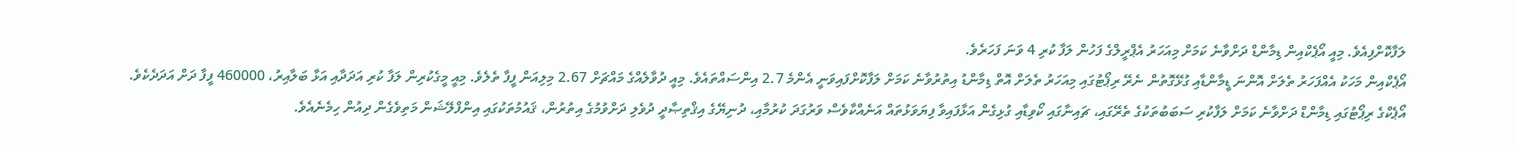ލަފާކޮށްފިއެވެ. މިއީ އޯޕެކްއިން ޑިމާންޑް ދަށްވާނެ ކަމަށް މިއަހަރު އެޕްރީލްގެ ފަހުން ލަފާ ކުރި 4 ވަނަ ފަހަރެވެ.
އޯޕެކްއިން މަހަކު އެއްފަހަރު ތެލަށް އޮންނަ ޑީމާންޑާއި ގުޅޭގޮތުން ނެރޭ ރިޕޯޓުގައި މިއަހަރު ތެލަށް އޮތް ޑިމާންޑު އިތުރުވާނެ ކަމަށް ލަފާކޮށްފައިވަނީ އެންމެ 2.7 އިންސައްތައެވެ. މިއީ ދުވާލެއްގެ މައްޗަށް 2.67 މިލިއަން ފީފާ ތެލެވެ. މިއީ މީގެކުރިން ލަފާ ކުރި އަދަދާއި އަޅާ ބަލާއިރު، 460000 ފީފާ ދަށް އަދަދެކެވެ.
އޯޕެކްގެ ރިޕޯޓުގައި ޑިމާންޑް ދަށްވާނެ ކަމަށް ލަފާކުރި ސަބަބުތަކުގެ ތެރޭގައި، ޗައިނާގައި ކޯވިޑާއި ގުޅިގެން އަޅާފައިވާ ފިޔަވަޅުތައް އަނެއްކާވެސް ވަރުގަދަ ކުރުމާއި، ދުނިޔޭގެ އިޤްތިޞާދީ ދުވެލި ދަށްވުމުގެ އިތުރުން، ޤައުމުތަކުގައި އިންފްލޭޝަން މަތިވެގެން ދިއުން ހިމެނެއެވެ.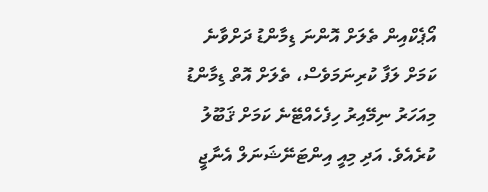އޯޕެކްއިން ތެލަށް އޮންނަ ޑިމާންޑު ދަށްވާނެ ކަމަށް ލަފާ ކުރިނަމަވެސް، ތެލަށް އޮތް ޑިމާންޑު މިއަހަރު ނިމޭއިރު ހިފެހެއްޓޭނެ ކަމަށް ޤަބޫލު ކުރެއެވެ. އަދި މިއީ އިންޓަނޭޝަނަލް އެނާޖީ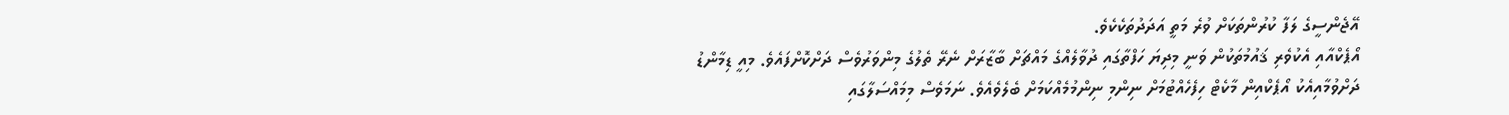އޭޖެންސީގެ ލަފާ ކުރުންތަކަށް ވުރެ މަތީ އަދަދުތަކެކެވެ.
އޯޕެކްއާއި އެކުވެރި ޤައުމުތަކުން ވަނީ މިދިޔަ ހަފްތާގައި ދުވާލެއްގެ މައްޗަށް ބާޒާރަށް ނެރޭ ތެލުގެ މިންވަރުވެސް ދަށްކޮށްފައެވެ. މިއީ ޑިމާންޑު ދަށްވުމާއިއެކު އޯޕެކްއިން މާކެޓް ހިފެހެއްޓުމަށް ނިންމި ނިންމުމެއްކަމަށް ބެލެވެއެވެ. ނަމަވެސް މިމައްސަލާގައި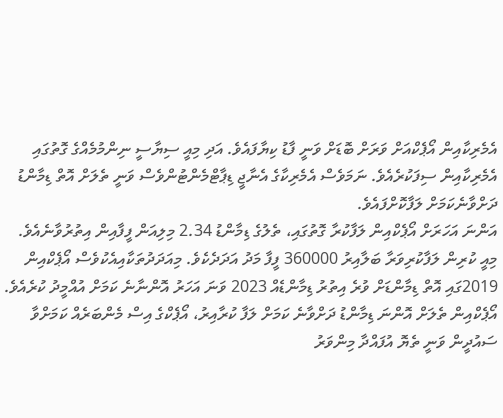އެމެރިކާއިން އޯޕެކްއަށް ވަރަށް ބޮޑަށް ވަނީ ފާޑު ކިޔާފައެވެ. އަދި މިއީ ސިޔާސީ ނިންމުމެއްގެ ގޮތުގައި އެމެރިކާއިން ސިފަކުރެއެވެ. ނަމަވެސް އެމެރިކާގެ އެނާޖީ ޑިޕާޓްމެންޓުންވެސް ވަނީ ތެލަށް އޮތް ޑިމާންޑު ދަށްވާނެކަމަށް ލަފާކޮށްފައެވެ.
އަންނަ އަހަރަށް އޯޕެކްއިން ލަފާކުރާ ގޮތުގައި، ތެލުގެ ޑިމާންޑު 2.34 މިލިއަން ފީފާއިން އިތުރުވާނެއެވެ. މިއީ ކުރިން ލަފާކުރިވަރާ ބަލާއިރު 360000 ފީފާ މަދު އަދަދެކެވެ. މިއަދަދުތަކާއިއެކުވެސް އޯޕެކްއިން 2019ގައި އޮތް ޑިމާންޑަށް ވުރެ އިތުރު ޑިމާންޑެއް 2023 ވަނަ އަހަރު އޮންނާނެ ކަމަށް އުއްމީދު ކުރެއެވެ.
އޯޕެކްއިން ތެލަށް އޮންނަ ޑިމާންޑު ދަށްވާނެ ކަމަށް ލަފާ ކުރާއިރު، އޯޕެކްގެ އިސް މެންބަރެއް ކަމަށްވާ ސައުދީން ވަނީ ތެޔޮ އުފައްދާ މިންވަރު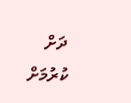ދަށް ކުރުމަށް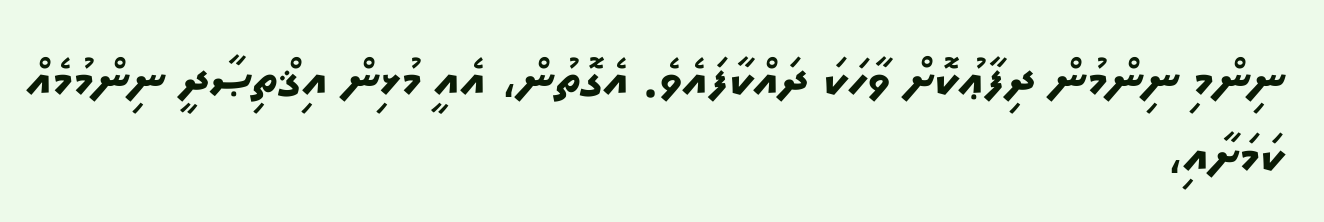ނިންމި ނިންމުން ދިފާޢުކޮށް ވާހަކަ ދައްކާފައެވެ. އެގޮތުން، އެއީ މުޅިން އިޤްތިޞާދީ ނިންމުމެއް ކަމަށާއި،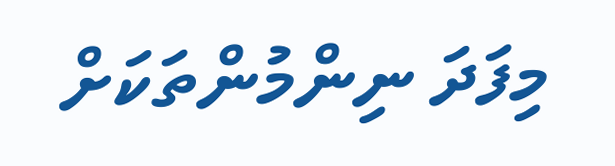މިފަދަ ނިންމުންތަކަށް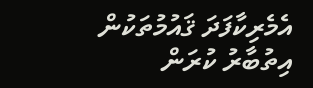އެމެރިކާފަދަ ޤައުމުތަކުން އިތުބާރު ކުރަން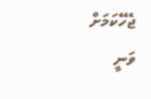ޖެހޭކަމަށް ވަނީ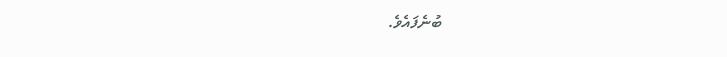ބުނެފައެވެ.